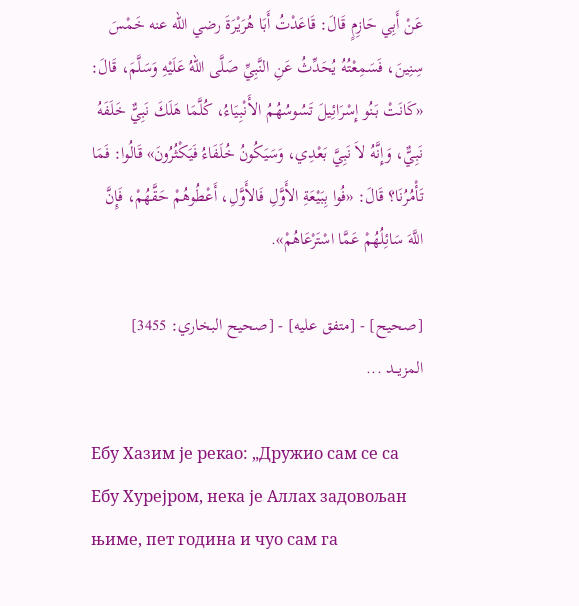عَنْ أَبِي حَازِمٍ قَالَ: قَاعَدْتُ أَبَا هُرَيْرَةَ رضي الله عنه خَمْسَ سِنِينَ، فَسَمِعْتُهُ يُحَدِّثُ عَنِ النَّبِيِّ صَلَّى اللهُ عَلَيْهِ وَسَلَّمَ، قَالَ:
«كَانَتْ بَنُو إِسْرَائِيلَ تَسُوسُهُمُ الأَنْبِيَاءُ، كُلَّمَا هَلَكَ نَبِيٌّ خَلَفَهُ نَبِيٌّ، وَإِنَّهُ لاَ نَبِيَّ بَعْدِي، وَسَيَكُونُ خُلَفَاءُ فَيَكْثُرُونَ» قَالُوا: فَمَا تَأْمُرُنَا؟ قَالَ: «فُوا بِبَيْعَةِ الأَوَّلِ فَالأَوَّلِ، أَعْطُوهُمْ حَقَّهُمْ، فَإِنَّ اللَّهَ سَائِلُهُمْ عَمَّا اسْتَرْعَاهُمْ».

[صحيح] - [متفق عليه] - [صحيح البخاري: 3455]
المزيــد ...

Ебу Хазим је рекао: „Дружио сам се са Ебу Хурејром, нека је Аллах задовољан њиме, пет година и чуо сам га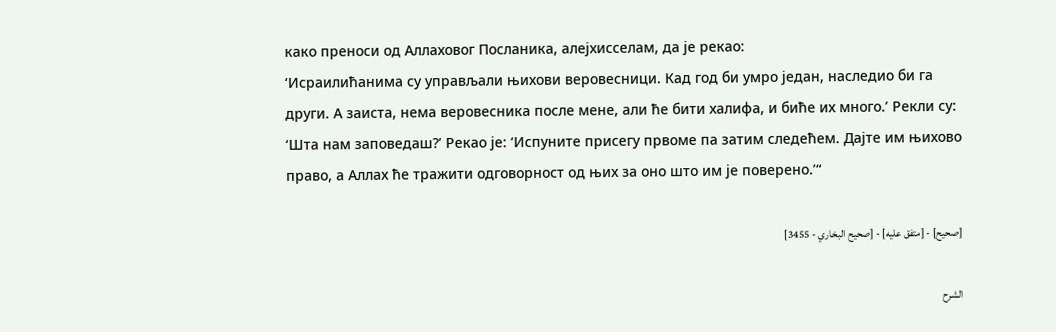како преноси од Аллаховог Посланика, алејхисселам, да је рекао:
‘Исраилићанима су управљали њихови веровесници. Кад год би умро један, наследио би га други. А заиста, нема веровесника после мене, али ће бити халифа, и биће их много.’ Рекли су: ‘Шта нам заповедаш?’ Рекао је: ‘Испуните присегу првоме па затим следећем. Дајте им њихово право, а Аллах ће тражити одговорност од њих за оно што им је поверено.’“

[صحيح] - [متفق عليه] - [صحيح البخاري - 3455]

الشرح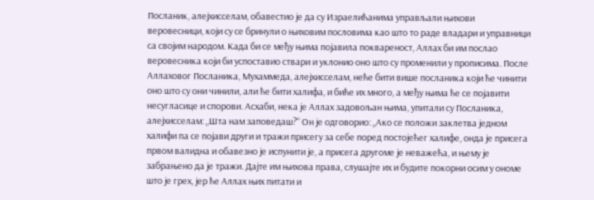Посланик, алејхисселам, обавестио је да су Израелићанима управљали њихови веровесници, који су се бринули о њиховим пословима као што то раде владари и управници са својим народом. Када би се међу њима појавила поквареност, Аллах би им послао веровесника који би успоставио ствари и уклонио оно што су променили у прописима. После Аллаховог Посланика, Мухаммеда, алејхисселам, неће бити више посланика који ће чинити оно што су они чинили, али ће бити халифа, и биће их много, а међу њима ће се појавити несугласице и спорови. Асхаби, нека је Аллах задовољан њима, упитали су Посланика, алејхисселам: „Шта нам заповедаш?“ Он је одговорио: „Ако се положи заклетва једном халифи па се појави други и тражи присегу за себе поред постојећег халифе, онда је присега првом валидна и обавезно је испунити је, а присега другоме је неважећа, и њему је забрањено да је тражи. Дајте им њихова права, слушајте их и будите покорни осим у ономе што је грех, јер ће Аллах њих питати и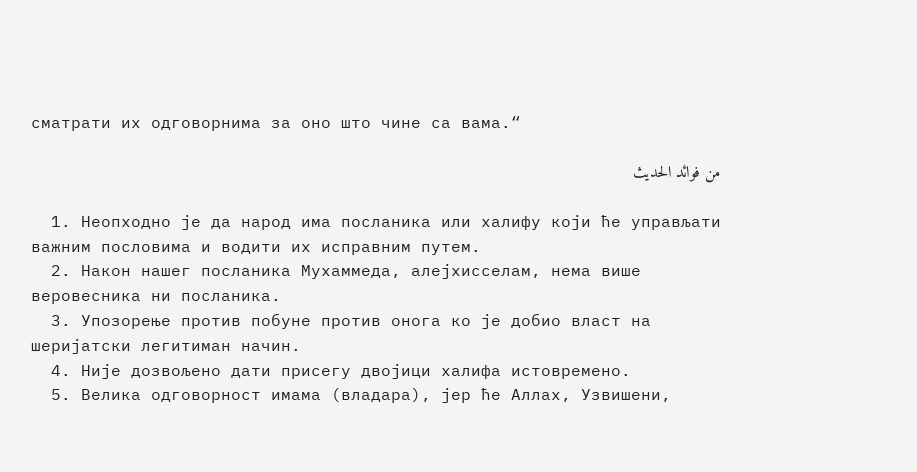сматрати их одговорнима за оно што чине са вама.“

من فوائد الحديث

  1. Неопходно је да народ има посланика или халифу који ће управљати важним пословима и водити их исправним путем.
  2. Након нашег посланика Мухаммеда, алејхисселам, нема више веровесника ни посланика.
  3. Упозорење против побуне против онога ко је добио власт на шеријатски легитиман начин.
  4. Није дозвољено дати присегу двојици халифа истовремено.
  5. Велика одговорност имама (владара), јер ће Аллах, Узвишени,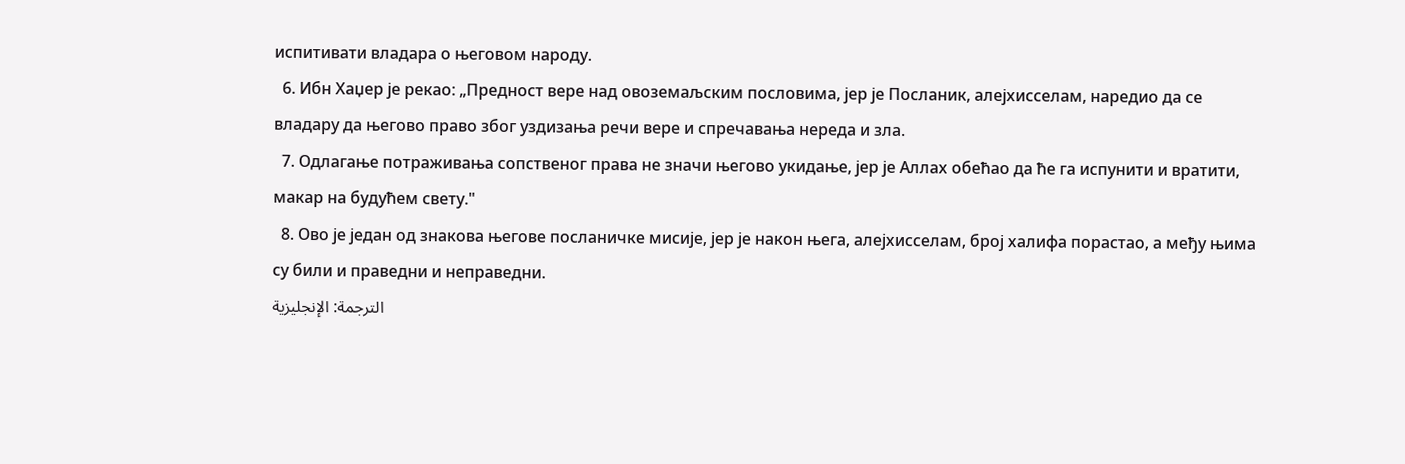испитивати владара о његовом народу.
  6. Ибн Хаџер је рекао: „Предност вере над овоземаљским пословима, јер је Посланик, алејхисселам, наредио да се владару да његово право због уздизања речи вере и спречавања нереда и зла.
  7. Одлагање потраживања сопственог права не значи његово укидање, јер је Аллах обећао да ће га испунити и вратити, макар на будућем свету."
  8. Ово је један од знакова његове посланичке мисије, јер је након њега, алејхисселам, број халифа порастао, а међу њима су били и праведни и неправедни.
الترجمة: الإنجليزية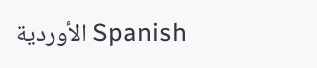الأوردية Spanish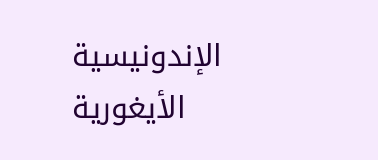الإندونيسية الأيغورية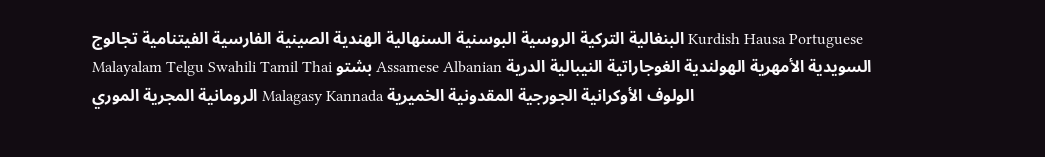البنغالية التركية الروسية البوسنية السنهالية الهندية الصينية الفارسية الفيتنامية تجالوج Kurdish Hausa Portuguese Malayalam Telgu Swahili Tamil Thai بشتو Assamese Albanian السويدية الأمهرية الهولندية الغوجاراتية النيبالية الدرية الرومانية المجرية الموري Malagasy Kannada الولوف الأوكرانية الجورجية المقدونية الخميرية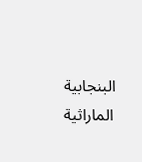البنجابية الماراثية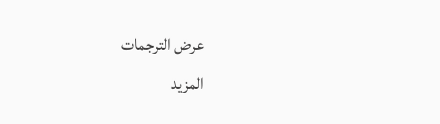عرض الترجمات
المزيد